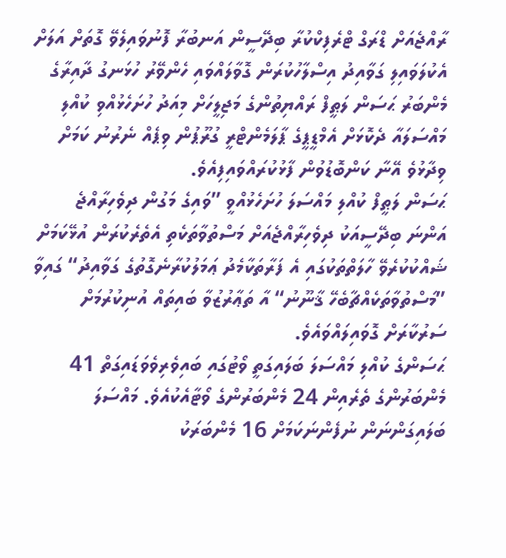ރާއްޖެއަށް ޑްރަގް ޓްރެފިކްކުރާ ބިދޭސީން އަނބުރާ ފޮނުވައިލެވޭ ގޮތަށް އަލަށް އެކުލަވައިލި ގަވާއިދު އިސްލާހުކުރަން ގޮވާލައްވައި ހެންވޭރު ހުޅަނގު ދާއިރާގެ މެންބަރު ޙަސަން ލަޠީފް ރައްޔިތުންގެ މަޖިލީހަށް މިއަދު ހުށަހެޅުއްވި ކުއްލި މައްސަލައާ ދެކޮޅަށް އެމްޑީޕީގެ ޕާލަމެންޓްރީ ގުރޫޕުން ވިޕެއް ނެރުނު ކަމަށް ވިދާޅުވެ އޭނާ ކަންބޮޑުވުން ފާޅުކުރައްވައިފިއެވެ.
ޙަސަން ލަޠީފް ކުއްލި މައްސަލަ ހުށަހެޅުއްވީ ”ވައިގެ މަގުން ދިވެހިރާއްޖެ އަންނަ ބިދޭސީއަކު ދިވެހިރާއްޖެއަށް މަސްތުވާތަކެތި އެތެރެކުރަން އުޅޭކަމަށް ޝައްކުކުރެވޭ ހާލަތްތަކުގައި އެ ފަރާތަކާމެދު ޢަމަލުކުރާނެގޮތުގެ ގަވާއިދު“ ގައިވާ ”މަސްތުވާތަކެއްޗާބެހޭ ޤާނޫނު“ އާ ތަޢާރުޒުވާ ބައިތައް އުނިކުރުމަށް ސަރުކާރަށް ގޮވައިލައްވައެވެ.
ޙަސަންގެ ކުއްލި މައްސަލަ ބަލައިގަތީ ވޯޓުގައި ބައިވެރިވެވަޑައިގަތް 41 މެންބަރުންގެ ތެރެއިން 24 މެންބަރުންގެ ވޯޓާއެކުއެވެ. މައްސަލަ ބަލައިގަންނަން ނުފެންނަކަމަށް 16 މެންބަރަކު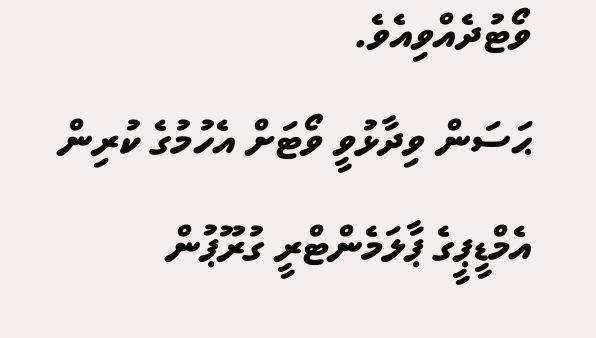ވޯޓުދެއްވިއެވެ.
ޙަސަން ވިދާޅުވީ ވޯޓަށް އެހުމުގެ ކުރިން އެމްޑީޕީގެ ޕާލަމެންޓްރީ ގުރޫޕުން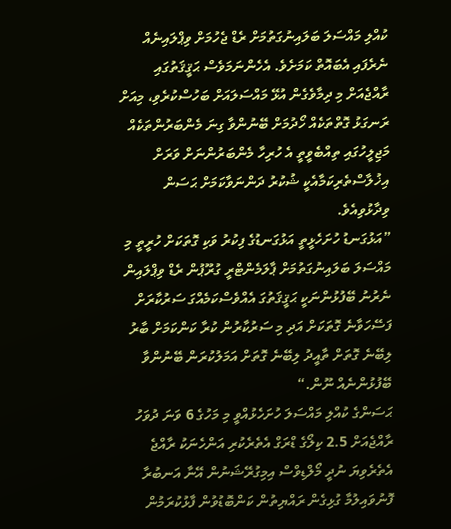ކުއްލި މައްސަލަ ބަލައިނުގަތުމަށް ރެޑް ޖެހުމަށް ވިޕްލައިނެއް ނެރެފައި އެބައޮތް ކަމަށެވެ. އެހެންނަމަވެސް ޙަޤީޤަތުގައި ރާއްޖެއަށް މި ދިމާވެގެން އުޅޭ މައްސަލައަށް ބަހުސްކުރެވި، މިއަށް ރަނގަޅު ގޮތްތަކެއް ހޯދުމަށް ބޭނުންވާ ގިނަ މެންބަރުންތަކެއް މަޖިލީހުގައި ތިއްބެވީތީ އެ ހުރިހާ މެންބަރުންނަށް ވަރަށް އިޚުލާސްތެރިކަމާއެކީ ޝުކުރު ދަންނަވާކަމަށް ޙަސަން ވިދާޅުވިއެވެ.
”އަޅުގަނޑު ހުށަހެޅީތީ އަޅުގަނޑުގެ ފިކުރު ވަކި ގޮތަކަށް ހުރީތީ މި މައްސަލަ ބަލައިނުގަތުމަށް ޕާލަމެންޓްރީ ގުރޫޕުން ރެޑް ވިޕްލައިން ނެރުނު ބޭފުޅުންނަކީ ޙަޤީޤަތުގަ އެއްވެސްކަމެއްގަ ސަރުކާރަށް ފަސޭހަވާނެ ގޮތަކަށް އަދި މި ސަރުކާރުން ކުރާ ކަންކަމަށް ބާރު ލިބޭނެ ގޮތަށް ތާއީދު ލިބޭނެ ގޮތަށް އަމަލުކުރަން ބޭނުންވާ ބޭފުޅުންނެއް ނޫން.“
ޙަސަންގެ ކުއްލި މައްސަލަ ހުށަހެޅުއްވީ މި މަހުގެ 6 ވަނަ ދުވަހު ރާއްޖެއަށް 2.5 ކިލޯގެ ޑްރަގް އެތެރެކުރި އަންހެނަކު ރާއްޖެ އެތެރެވިޔަ ނުދީ މޯލްޑިވްސް އިމިގުރޭޝަނުން އޭނާ އަނބުރާ ފޮނުވައިލުމާ ގުޅިގެން ރައްޔިތުން ކަންބޮޑުވުން ފާޅުކުރަމުން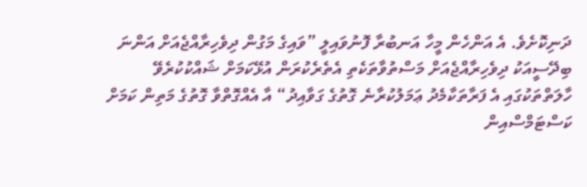ދަނިކޮށެވެ. އެ އަންހެން މީހާ އަނބުރާ ފޮނުވައިލީ ”ވައިގެ މަގުން ދިވެހިރާއްޖެއަށް އަންނަ ބިދޭސީއަކު ދިވެހިރާއްޖެއަށް މަސްތުވާތަކެތި އެތެރެކުރަން އުޅޭކަމަށް ޝައްކުކުރެވޭ ހާލަތްތަކުގައި އެ ފަރާތަކާމެދު ޢަމަލުކުރާނެ ގޮތުގެ ގަވާއިދު“ އާ އެއްގޮތްވާ ގޮތުގެ މަތިން ކަމަށް ކަސްޓަމްސްއިން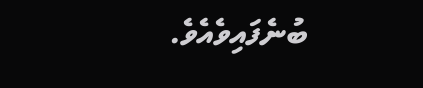ބުނެފައިވެއެވެ.